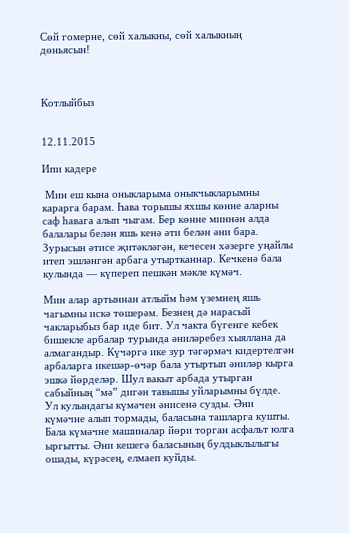Сөй гомерне, сөй халыкны, сөй халыкның дөньясын!



Котлыйбыз


12.11.2015

Ипи кадере

 Мин еш кына оныкларыма оныкчыкларымны карарга барам. Һава торышы яхшы көнне аларны саф һавага алып чыгам. Бер көнне миннән алда балалары белән яшь кенә әти белән әни бара. Зурысын әтисе җитәкләгән, кечесен хәзерге уңайлы итеп эшләнгән арбага утыртканнар. Кечкенә бала кулында — күпереп пешкән мәкле күмәч.

Мин алар артыннан атлыйм һәм үземнең яшь чагымны искә төшерәм. Безнең дә нарасый чакларыбыз бар иде бит. Ул чакта бүгенге кебек бишекле арбалар турында әниләребез хыяллана да алмагандыр. Күчәргә ике зур тәгәрмәч кидертелгән арбаларга икешәр-өчәр бала утыртып әниләр кырга эшкә йөрделәр. Шул вакыт арбада утырган сабыйның “мә” дигән тавышы уйларымны бүлде. Ул кулындагы күмәчен әнисенә сузды. Әни күмәчне алып тормады, баласына ташларга кушты. Бала күмәчне машиналар йөри торган асфальт юлга ыргытты. Әни кешегә баласының булдыклылыгы ошады, күрәсең, елмаеп куйды.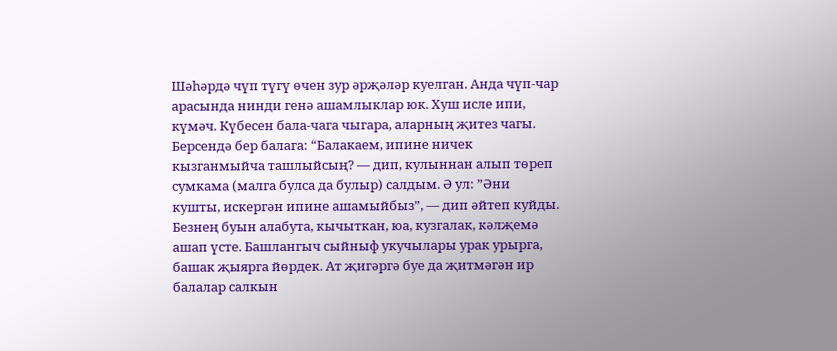Шәһәрдә чүп түгү өчен зур әрҗәләр куелган. Анда чүп-чар арасында нинди генә ашамлыклар юк. Хуш исле ипи, күмәч. Күбесен бала-чага чыгара, аларның җитез чагы. Берсендә бер балага: “Балакаем, ипине ничек кызганмыйча ташлыйсың? — дип, кулыннан алып төреп сумкама (малга булса да булыр) салдым. Ә ул: ”Әни кушты, искергән ипине ашамыйбыз”, — дип әйтеп куйды.
Безнең буын алабута, кычыткан, юа, кузгалак, кәлҗемә ашап үсте. Башлангыч сыйныф укучылары урак урырга, башак җыярга йөрдек. Ат җигәргә буе да җитмәгән ир балалар салкын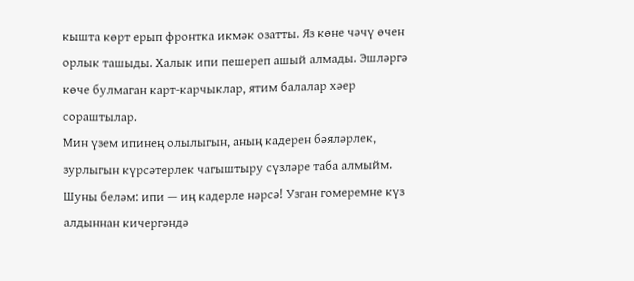кышта көрт ерып фронтка икмәк озатты. Яз көне чәчү өчен орлык ташыды. Халык ипи пешереп ашый алмады. Эшләргә көче булмаган карт-карчыклар, ятим балалар хәер сораштылар.
Мин үзем ипинең олылыгын, аның кадерен бәяләрлек, зурлыгын күрсәтерлек чагыштыру сүзләре таба алмыйм. Шуны беләм: ипи — иң кадерле нәрсә! Узган гомеремне күз алдыннан кичергәндә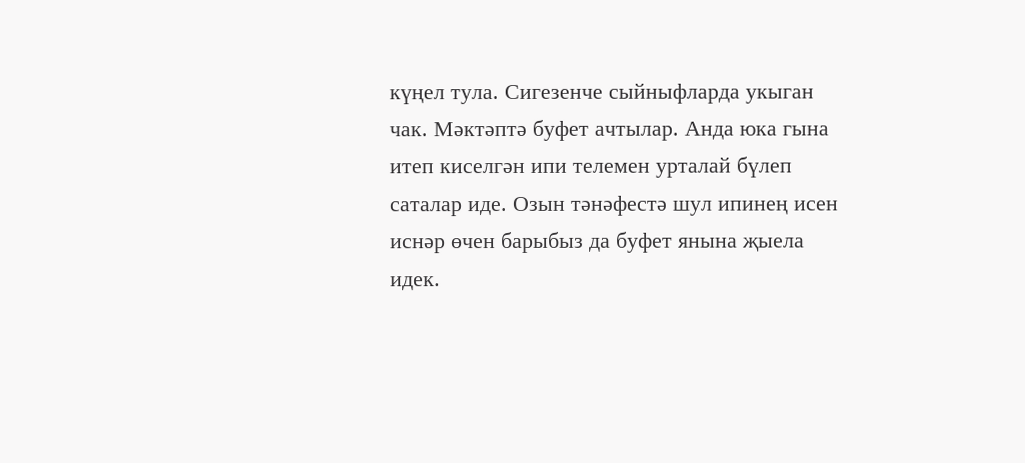күңел тула. Сигезенче сыйныфларда укыган чак. Мәктәптә буфет ачтылар. Анда юка гына итеп киселгән ипи телемен урталай бүлеп саталар иде. Озын тәнәфестә шул ипинең исен иснәр өчен барыбыз да буфет янына җыела идек.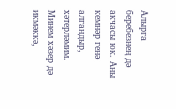Алырга беребезнең дә акчасы юк. Аны кемнәр генә алгандыр, хәтерләмим. Минем хәзер дә икмәккә,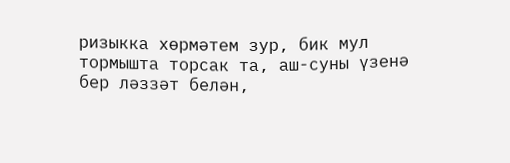ризыкка хөрмәтем зур, бик мул тормышта торсак та, аш-суны үзенә бер ләззәт белән,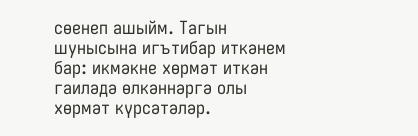сөенеп ашыйм. Тагын шунысына игътибар иткәнем бар: икмәкне хөрмәт иткән гаиләдә өлкәннәргә олы хөрмәт күрсәтәләр.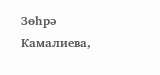Зөһрә Камалиева,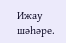Ижау шәһәре.